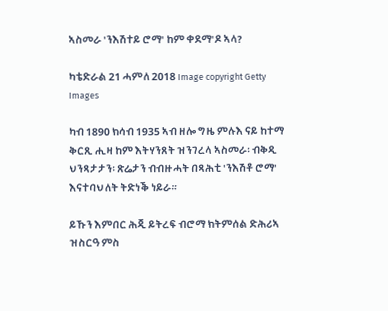ኣስመራ 'ንእሽተይ ሮማ' ከም ቀደማ'ዶ ኣላ?

ካቴድራል 21 ሓምለ 2018 Image copyright Getty Images

ካብ 1890 ክሳብ 1935 ኣብ ዘሎ ግዜ ምሉእ ናይ ከተማ ቅርጺ ሒዛ ከም እትሃንጸት ዝንገረላ ኣስመራ፡ ብቅዲ ህንጻታታን፡ ጽሬታን ብብዙሓት በጻሕቲ 'ንእሽቶ ሮማ' እናተባህለት ትድነቕ ነይራ።

ይኹን እምበር ሕጂ ይትረፍ ብሮማ ክትምሰል ድሕሪኣ ዝስርዓ ምስ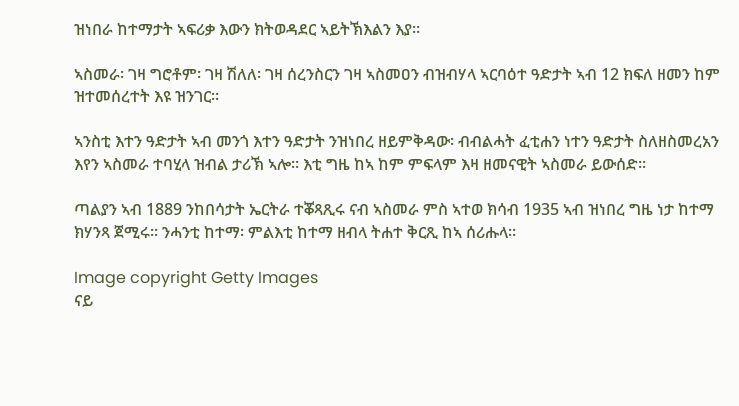ዝነበራ ከተማታት ኣፍሪቃ እውን ክትወዳደር ኣይትኽእልን እያ።

ኣስመራ፡ ገዛ ግሮቶም፡ ገዛ ሽለለ፡ ገዛ ሰረንስርን ገዛ ኣስመዐን ብዝብሃላ ኣርባዕተ ዓድታት ኣብ 12 ክፍለ ዘመን ከም ዝተመሰረተት እዩ ዝንገር።

ኣንስቲ እተን ዓድታት ኣብ መንጎ እተን ዓድታት ንዝነበረ ዘይምቅዳው፡ ብብልሓት ፈቲሐን ነተን ዓድታት ስለዘስመረአን እየን ኣስመራ ተባሂላ ዝብል ታሪኽ ኣሎ። እቲ ግዜ ከኣ ከም ምፍላም እዛ ዘመናዊት ኣስመራ ይውሰድ።

ጣልያን ኣብ 1889 ንከበሳታት ኤርትራ ተቖጻጺሩ ናብ ኣስመራ ምስ ኣተወ ክሳብ 1935 ኣብ ዝነበረ ግዜ ነታ ከተማ ክሃንጻ ጀሚሩ። ንሓንቲ ከተማ፡ ምልእቲ ከተማ ዘብላ ትሐተ ቅርጺ ከኣ ሰሪሑላ።

Image copyright Getty Images
ናይ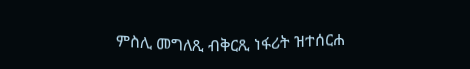ምስሊ መግለጺ ብቅርጺ ነፋሪት ዝተሰርሐ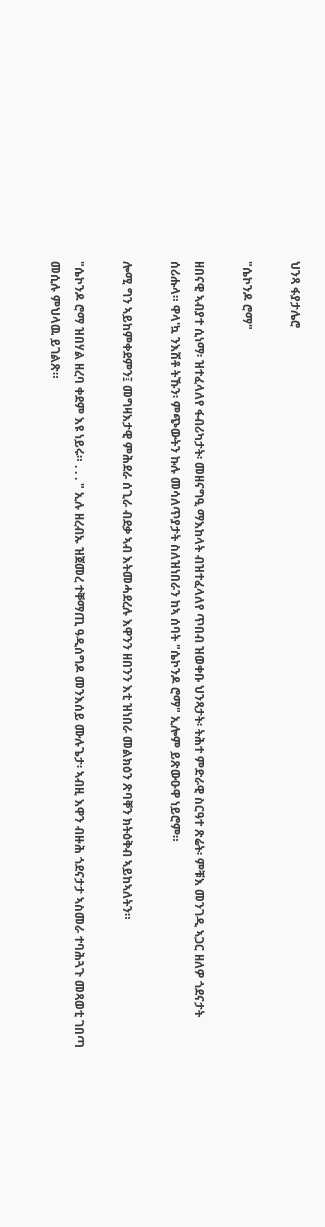ህንጻ ፋያታሌሮ

"ሴኮንዶ ሮማ"

ዘበናዊ ኣብያተ ሲነማ፡ ዝተፈላለየ ፋብሪካታት፡ መዘናግዒ ማእከላት ብዝተፈላለየ ጥበብ ዝወቀቡ ህንጻታት፡ ትሕተ ምድራዊ ስርዓተ ጽሬት፡ ምቹእ መንገዲ ኣጋር ዘለዎ ጎደናታት ሰሪሑላ። ዋላ'ኳ ንእሽቶ ትኹን፡ ምጭውትን ኩሉ መሳለጥያታት ስለዝነበራን ከኣ ሰባት "ሴኮንዶ ሮማ" ኢሎም ይጽውዑዋ ነይሮም።

ሎሚ ግን ኣይከምቀደምን፤ መግዛእታዊ ምሕደራ ሰጊራ ብደቃ ኣብ እትመሓደረሉ እዋንን ዘበንን እቲ ዝነበራ መልክዕን ጽባቐን ክትዕቅብ ኣይከኣለትን።

"ሴኮንዶ ሮማ ዝበሃል ዘረባ ቀደም እዩ ነይሩ። . . . " ኢሉ ዘረብኡ ዝጀመረ ተቐማጢ ዓዲሰግዶ መንእሰይ ሙሉጌታ፡ ኣብዚ እዋን ብዙሕ ጎደናታታ ኣስመራ ተባሕጓጉ መጻወቲ ገበጣ መሲሉ ምህላዉ ይገልጽ።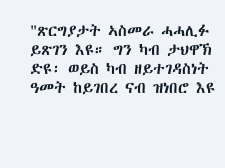"ጽርግያታት ኣስመራ ሓሓሊፉ ይጽገን እዩ። ግን ካብ ታህዋኽ ድዩ፡ ወይስ ካብ ዘይተገዳስነት ዓመት ከይገበረ ናብ ዝነበሮ እዩ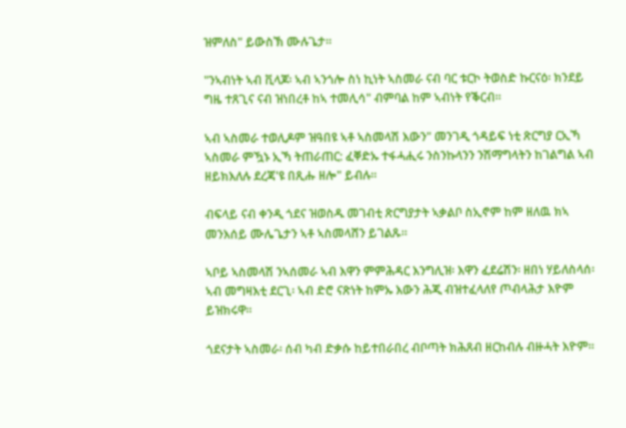ዝምለስ" ይውስኽ ሙሉጌታ።

"ንኣብነት ኣብ ቪላጆ፡ ኣብ ኣንጎሎ ስነ ኪነት ኣስመራ ናብ ባር ቱርኮ ትወስድ ኩርናዕ፡ ክንደይ ግዜ ተጸጊና ናብ ዝነበረቶ ከኣ ተመሊሳ" ብምባል ከም ኣብነት የቕርብ።

ኣብ ኣስመራ ተወሊዶም ዝዓበዩ ኣቶ ኣስመላሽ እውን" መንገዲ ጎዳይፍ ነቲ ጽርግያ ርኢኻ ኣስመራ ምዃኑ ኢኻ ትጠራጠር: ፈቐድኡ ተፋሓሒሩ ንስንኩላንን ንሽማግላትን ከገልግል ኣብ ዘይክእለሉ ደረጃ'ዩ በጺሑ ዘሎ" ይብሉ።

ብፍላይ ናብ ቀንዲ ጎደና ዝወስዱ መገብቲ ጽርግያታት ኣቃልቦ ስኢኖም ከም ዘለዉ ክኣ መንእሰይ ሙሌጌታን ኣቶ ኣስመላሸን ይገልጹ።

ኣቦይ ኣስመላሽ ንኣሰመራ ኣብ እዋን ምምሕዳር እንግሊዝ፡ እዋን ፈደሬሽን፡ ዘበነ ሃይለስላሰ፡ ኣብ መግዛእቲ ደርጊ፡ ኣብ ድሮ ናጽነት ከምኡ እውን ሕጂ ብዝተፈላለየ ጦብላሕታ እዮም ይዝክሩዋ።

ጎደናታት ኣስመራ፡ ሰብ ካብ ድቃሱ ከይተበራበረ ብቦጣት ክሕጸብ ዘርከብሉ ብዙሓት እዮም።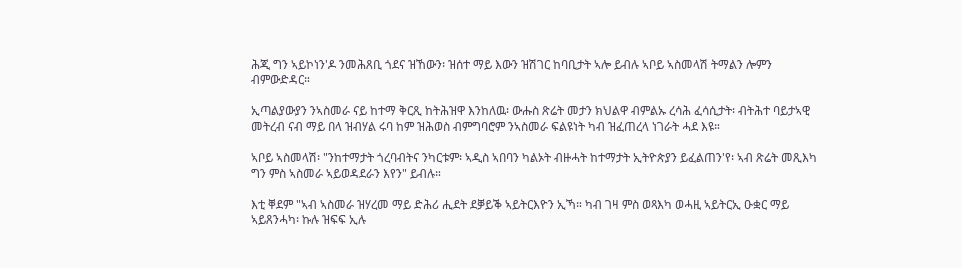ሕጂ ግን ኣይኮነን'ዶ ንመሕጸቢ ጎደና ዝኸውን፡ ዝሰተ ማይ እውን ዝሽገር ከባቢታት ኣሎ ይብሉ ኣቦይ ኣስመላሽ ትማልን ሎምን ብምውድዳር።

ኢጣልያውያን ንኣስመራ ናይ ከተማ ቅርጺ ከትሕዝዋ እንከለዉ፡ ውሑስ ጽሬት መታን ክህልዋ ብምልኡ ረሳሕ ፈሳሲታት፡ ብትሕተ ባይታኣዊ መትረብ ናብ ማይ በላ ዝብሃል ሩባ ከም ዝሕወስ ብምግባሮም ንኣስመራ ፍልዩነት ካብ ዝፈጠረላ ነገራት ሓደ እዩ።

ኣቦይ ኣስመላሽ፡ "ንከተማታት ጎረባብትና ንካርቱም፡ ኣዲስ ኣበባን ካልኦት ብዙሓት ከተማታት ኢትዮጵያን ይፈልጠን'የ፡ ኣብ ጽሬት መጺእካ ግን ምስ ኣስመራ ኣይወዳደራን እየን" ይብሉ።

እቲ ቐደም "ኣብ ኣስመራ ዝሃረመ ማይ ድሕሪ ሒደት ደቓይቕ ኣይትርእዮን ኢኻ። ካብ ገዛ ምስ ወጻእካ ወሓዚ ኣይትርኢ ዑቋር ማይ ኣይጸንሓካ፡ ኩሉ ዝፍፍ ኢሉ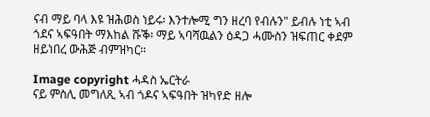ናብ ማይ ባላ እዩ ዝሕወስ ነይሩ፡ እንተሎሚ ግን ዘረባ የብሉን" ይብሉ ነቲ ኣብ ጎደና ኣፍዓበት ማእከል ሹቕ፡ ማይ ኣባሻዉልን ዕዳጋ ሓሙስን ዝፍጠር ቀደም ዘይነበረ ውሕጅ ብምዝካር።

Image copyright ሓዳስ ኤርትራ
ናይ ምስሊ መግለጺ ኣብ ጎዶና ኣፍዓበት ዝካየድ ዘሎ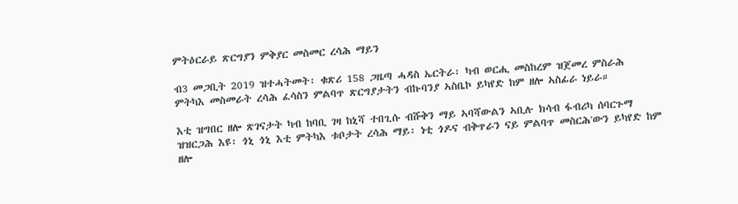ምትዕርራይ ጽርግያን ምቅያር መስመር ረሳሕ ማይን

ብ3 መጋቢት 2019 ዝተሓትመት፡ ቁጽሪ 158 ጋዜጣ ሓዳስ ኤርትራ፡ ካብ ወርሒ መስከረም ዝጀመረ ምስራሕ ምትካእ መስመራት ረሳሕ ፈሳስን ምልባጥ ጽርግያታትን ብኩባንያ ኣስቤኮ ይካየድ ከም ዘሎ ኣስፊራ ነይራ።

እቲ ዝግበር ዘሎ ጽገናታት ካብ ከባቢ ገዛ ከኒሻ ተበጊሱ ብሹቅን ማይ ኣባሻውልን ኣቢሉ ክሳብ ፋብሪካ ሰባርጉማ ዝዝርጋሕ እዩ፡ ጎኒ ጎኒ እቲ ምትካእ ቱቦታት ረሳሕ ማይ፡ ነቲ ጎዶና ብቅጥራን ናይ ምልባጥ መስርሕ'ውን ይካየድ ከም ዘሎ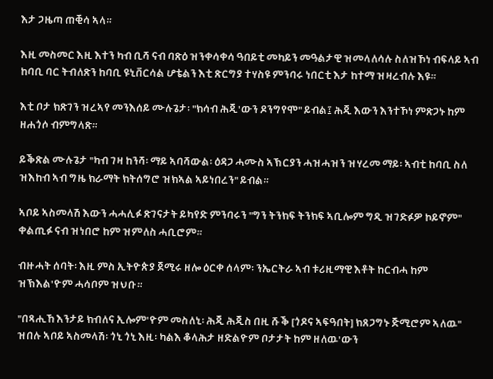እታ ጋዜጣ ጠቒሳ ኣላ።

እዚ መስመር እዚ እተን ካብ ቢሻ ናብ ባጽዕ ዝንቀሳቀሳ ዓበይቲ መካይን መዓልታዊ ዝመላለሳሉ ስለዝኾነ ብፍላይ ኣብ ከባቢ ባር ትብለጽን ከባቢ ዩኒቨርሳል ሆቴልን እቲ ጽርግያ ተሃስዩ ምንባሩ ነበርቲ እታ ከተማ ዝዛረብሉ እዩ።

እቲ ቦታ ክጽገን ዝረኣየ መንእሰይ ሙሉጌታ፡ "ክሳብ ሕጂ'ውን ዶንግየሞ" ይብል፤ ሕጂ እውን እንተኾነ ምጽጋኑ ከም ዘሐጎሶ ብምግላጽ።

ይቕጽል ሙሉጌታ "ካብ ገዛ ከንሻ፡ ማይ ኣባሻውል፡ ዕዳጋ ሓሙስ ኣኽርያን ሓዝሓዝን ዝሃረመ ማይ፡ ኣብቲ ከባቢ ስለ ዝእከብ ኣብ ግዜ ክራማት ክትሰግሮ ዝክኣል ኣይነበረን" ይብል።

ኣቦይ ኣስመላሽ እውን ሓሓሊፉ ጽገናታት ይካየድ ምንባሩን "ግን ትንክፍ ትንክፍ ኣቢሎም ግዲ ዝገድፉዎ ኮይኖም" ቀልጢፉ ናብ ዝነበሮ ከም ዝምለስ ሓቢሮም።

ብዙሓት ሰባት፡ እዚ ምስ ኢትዮጵያ ጀሚሩ ዘሎ ዕርቀ ሰላም፡ ንኤርትራ ኣብ ቱሪዚማዊ እቶት ከርብሓ ከም ዝኽእል'ዮም ሓሳቦም ዝህቡ።

"በጻሒኸ እንታይ ክብለና ኢሎም'ዮም መስለኒ፡ ሕጂ ሕጂስ በዚ ሹቕ [ጎዶና ኣፍዓበት] ክጸጋግኑ ጅሚሮም ኣለዉ" ዝበሉ ኣቦይ ኣስመላሽ፡ ጎኒ ጎኒ እዚ፡ ካልእ ቆላሕታ ዘድልዮም ቦታታት ከም ዘለዉ'ውን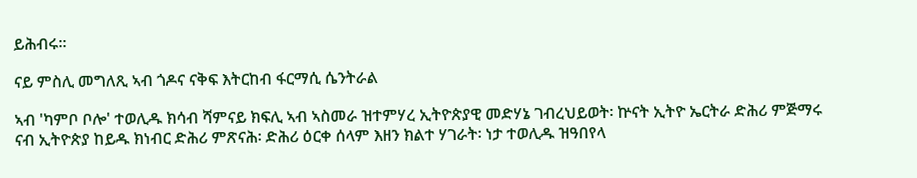ይሕብሩ።

ናይ ምስሊ መግለጺ ኣብ ጎዶና ናቅፍ እትርከብ ፋርማሲ ሴንትራል

ኣብ 'ካምቦ ቦሎ' ተወሊዱ ክሳብ ሻምናይ ክፍሊ ኣብ ኣስመራ ዝተምሃረ ኢትዮጵያዊ መድሃኔ ገብረህይወት፡ ኵናት ኢትዮ ኤርትራ ድሕሪ ምጅማሩ ናብ ኢትዮጵያ ከይዱ ክነብር ድሕሪ ምጽናሕ፡ ድሕሪ ዕርቀ ሰላም እዘን ክልተ ሃገራት፡ ነታ ተወሊዱ ዝዓበየላ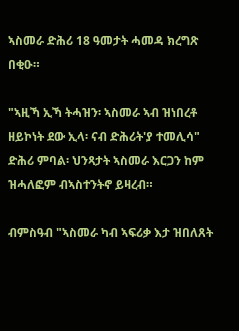ኣስመራ ድሕሪ 18 ዓመታት ሓመዳ ክረግጽ በቂዑ።

"ኣዚኻ ኢኻ ትሓዝን፡ ኣስመራ ኣብ ዝነበረቶ ዘይኮነት ደው ኢላ፡ ናብ ድሕሪት'ያ ተመሊሳ" ድሕሪ ምባል፡ ህንጻታት ኣስመራ እርጋን ከም ዝሓለፎም ብኣስተንትኖ ይዛረብ።

ብምስዓብ "ኣስመራ ካብ ኣፍሪቃ እታ ዝበለጸት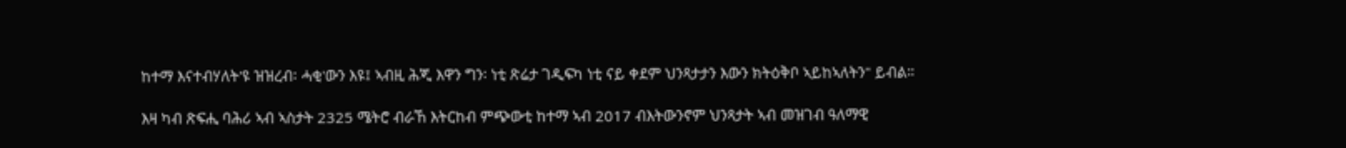ከተማ እናተብሃለት'ዩ ዝዝረብ፡ ሓቂ'ውን እዩ፤ ኣብዚ ሕጂ እዋን ግን፡ ነቲ ጽሬታ ገዲፍካ ነቲ ናይ ቀደም ህንጻታታን እውን ክትዕቅቦ ኣይከኣለትን" ይብል።

እዛ ካብ ጽፍሒ ባሕሪ ኣብ ኣስታት 2325 ሜትሮ ብራኸ እትርከብ ምጭውቲ ከተማ ኣብ 2017 ብእትውንኖም ህንጻታት ኣብ መዝገብ ዓለማዊ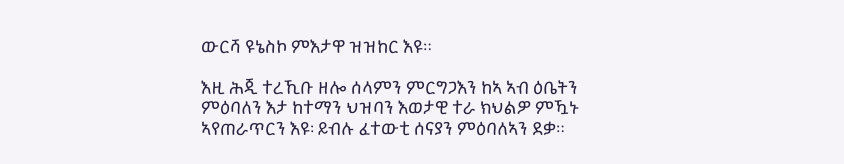ውርሻ ዩኔስኮ ምእታዋ ዝዝከር እዩ።

እዚ ሕጂ ተረኺቡ ዘሎ ሰላምን ምርግጋእን ከኣ ኣብ ዕቤትን ምዕባለን እታ ከተማን ህዝባን እወታዊ ተራ ክህልዎ ምዃኑ ኣየጠራጥርን እዩ፡ ይብሉ ፈተውቲ ሰናያን ምዕባለኣን ደቃ።